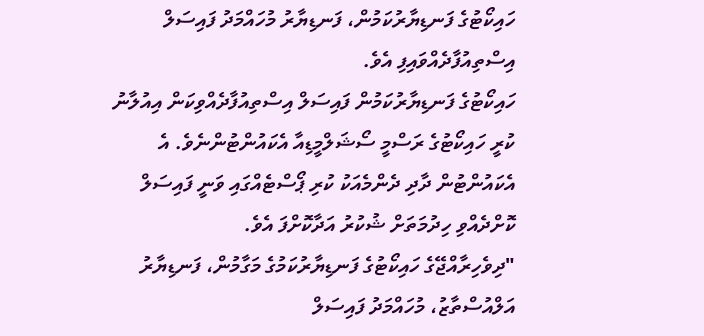ހައިކޯޓުގެ ފަނޑިޔާރުކަމުން، ފަނޑިޔާރު މުހައްމަދު ފައިސަލް އިސްތިއުފާދެއްވައިފި އެވެ.
ހައިކޯޓުގެ ފަނޑިޔާރުކަމުން ފައިސަލް އިސްތިއުފާދެއްވިކަން އިއުލާނު ކުރީ ހައިކޯޓުގެ ރަސްމީ ސޯޝަލްމީޑިއާ އެކައުންޓުންނެވެ. އެ އެކައުންޓުން ދާދި ދެންމެއަކު ކުރި ޕޯސްޓެއްގައި ވަނީ ފައިސަލް ކޮށްދެއްވި ހިދުމަތަށް ޝުކުރު އަދާކޮށްފަ އެވެ.
"ދިވެހިރާއްޖޭގެ ހައިކޯޓުގެ ފަނޑިޔާރުކަމުގެ މަގާމުން، ފަނޑިޔާރު އަލްއުސްތާޒު، މުހައްމަދު ފައިސަލް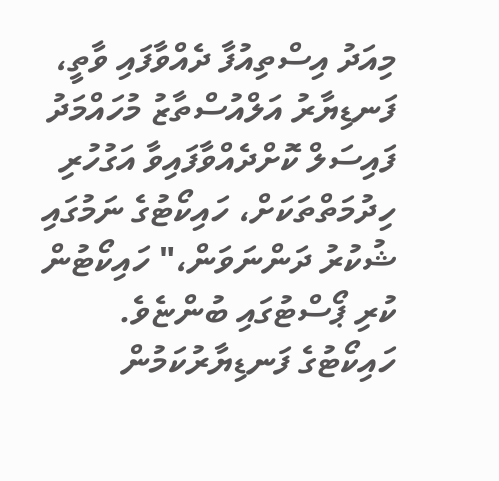މިއަދު އިސްތިއުފާ ދެއްވާފައި ވާތީ، ފަނޑިޔާރު އަލްއުސްތާޒު މުހައްމަދު ފައިސަލް ކޮށްދެއްވާފައިވާ އަގުހުރި ހިދުމަތްތަކަށް، ހައިކޯޓުގެ ނަމުގައި ޝުކުރު ދަންނަވަން،" ހައިކޯޓުން ކުރި ޕޯސްޓުގައި ބުންޏެވެ.
ހައިކޯޓުގެ ފަނޑިޔާރުކަމުން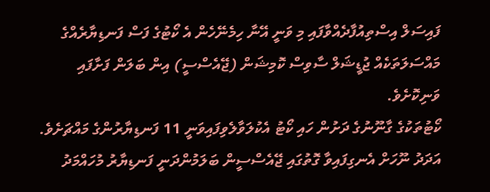ފައިސަލް އިސްތިއުފާދެއްވާފައި މި ވަނީ އޭނާ ހިމެނޭހެން އެ ކޯޓުގެ ފަސް ފަނޑިޔާރެއްގެ މައްސަލަތަކެއް ޖުޑީޝަލް ސާވިސް ކޮމިޝަން (ޖޭއެސްސީ) އިން ބަލަން ފަށާފައި ވަނިކޮށެވެ.
ކޯޓުތަކުގެ ގާނޫނުގެ ދަށުން ހައި ކޯޓު އެކުލަވާލެވިފައިވަނީ 11 ފަނޑިޔާރުންގެ މައްޗަށެވެ. އަދަދު ނޫހަށް އެނގިފައިވާ ގޮތުގައި ޖޭއެސްސީން ބަލަމުންދަނީ ފަނޑިޔާރު މުހައްމަދު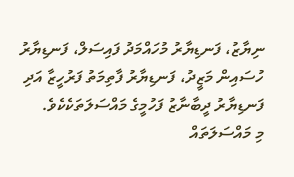ނިޔާޒު، ފަނޑިޔާރު މުހައްމަދު ފައިސަލް، ފަނޑިޔާރު ހުސައިން މަޒީދު، ފަނޑިޔާރު ފާތިމަތު ފަރުހީޒާ އަދި ފަނޑިޔާރު ދީބާނާޒު ފަހުމީގެ މައްސަލަތަކެކެވެ.
މި މައްސަލަތައް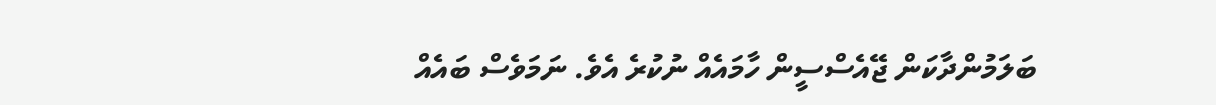ބަލަމުންދާކަން ޖޭއެސްސީން ހާމައެއް ނުކުރެ އެވެ. ނަމަވެސް ބައެއް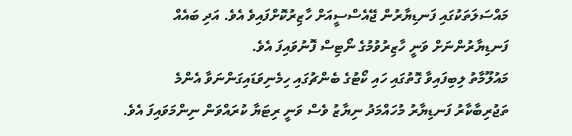މައްސަލަތަކުގައި ފަނޑިޔާރުން ޖޭއެސްސީއަށް ހާޒިރުކޮށްފައިވެ އެވެ. އަދި ބައެއް ފަނޑިޔާރުންނަށް ވަނީ ހާޒިރުވުމުގެ ނޯޓިސް ފޮނުވައިފަ އެވެ.
މައުލޫމާތު ލިބިފައިވާ ގޮތުގައި ހައި ކޯޓުގެ ބެންޗުގައި ހިމެނިވަޑައިގަންނަވާ އެންމެ ތަޖުރިބާކާރު ފަނޑިޔާރު މުހައްމަދު ނިޔާޒު ވެސް ވަނީ ރިޓަޔާ ކުރައްވަން ނިންމަވައިފަ އެވެ.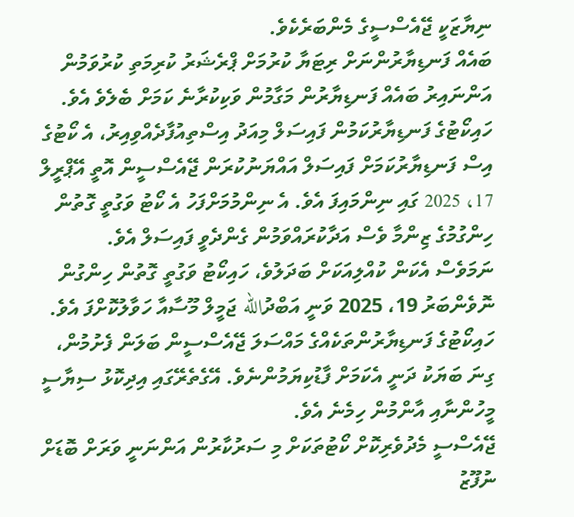ނިޔާޒަކީ ޖޭއެސްސީގެ މެންބަރެކެވެ.
ބައެއް ފަނޑިޔާރުންނަށް ރިޓަޔާ ކުރުމަށް ޕްރެޝަރު ކުރިމަތި ކުރުވަމުން އަންނައިރު ބައެއް ފަނޑިޔާރުން މަގާމުން ވަކިކުރާނެ ކަމަށް ބެލެވެ އެވެ.
ހައިކޯޓުގެ ފަނޑިޔާރުކަމުން ފައިސަލް މިއަދު އިސްތިއުފާދެއްވިއިރު، އެ ކޯޓުގެ އިސް ފަނޑިޔާރުކަމަށް ފައިސަލް އައްޔަނުކުރަން ޖޭއެސްސީން އޮތީ އޭޕްރީލް 17، 2025 ގައި ނިންމައިފަ އެވެ. އެ ނިންމުމަށްފަހު އެ ކޯޓު ވަގުތީ ގޮތުން ހިންގުމުގެ ޒިންމާ ވެސް އަދާކުރައްވަމުން ގެންދެވީ ފައިސަލް އެވެ.
ނަމަވެސް އެކަން ކުއްލިއަކަށް ބަދަލުވެ، ހައިކޯޓު ވަގުތީ ގޮތުން ހިންގުން ނޮވެންބަރު 19، 2025 ވަނީ އަބްދުالله ޖަމީލް މޫސާއާ ހަވާލުކޮށްފަ އެވެ.
ހައިކޯޓުގެ ފަނޑިޔާރުންތަކެއްގެ މައްސަލަ ޖޭއެސްސީން ބަލަން ފެށުމުން، ގިނަ ބަޔަކު ދަނީ އެކަމަށް ފާޑުކިޔަމުންނެވެ. އޭގެތެރޭގައި އިދިކޮޅު ސިޔާސީ މީހުންނާއި އާންމުން ހިމެނެ އެވެ.
ޖޭއެސްސީ މެދުވެރިކޮށް ކޯޓުތަކަށް މި ސަރުކާރުން އަންނަނީ ވަރަށް ބޮޑަށް ނުފޫޒު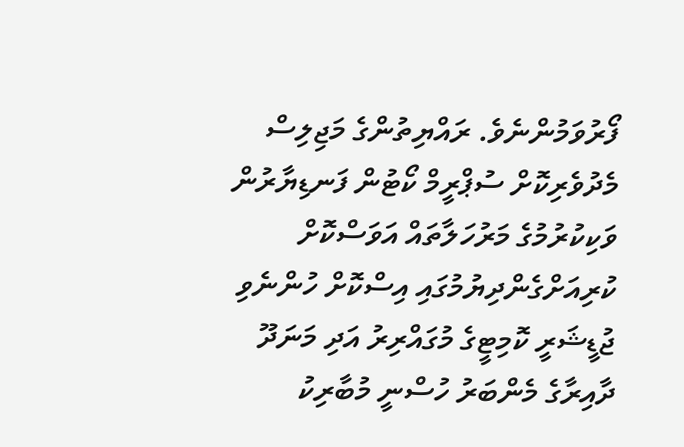ފޯރުވަމުންނެވެ. ރައްޔިތުންގެ މަޖިލިސް މެދުވެރިކޮށް ސުޕްރީމް ކޯޓުން ފަނޑިޔާރުން ވަކިކުރުމުގެ މަރުހަލާތައް އަވަސްކޮށް ކުރިއަށްގެންދިޔުމުގައި އިސްކޮށް ހުންނެވި ޖުޑީޝަރީ ކޮމިޓީގެ މުގައްރިރު އަދި މަނަދޫ ދާއިރާގެ މެންބަރު ހުސްނީ މުބާރިކު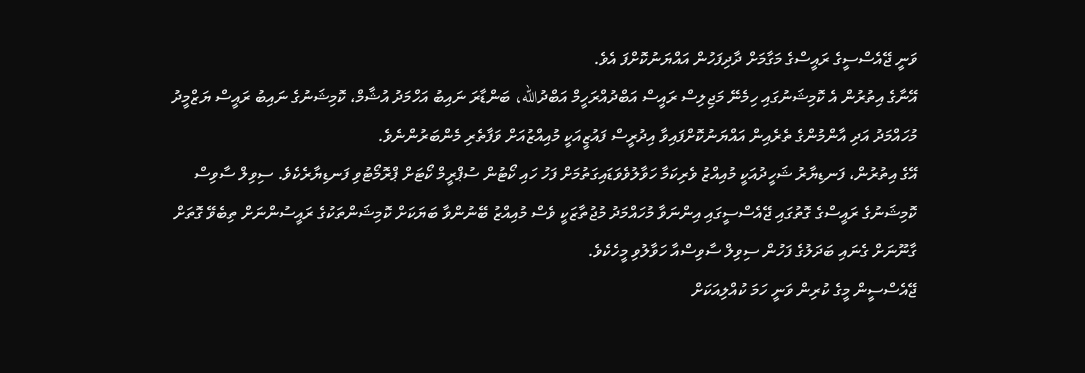ވަނީ ޖޭއެސްސީގެ ރައީސްގެ މަގާމަށް ދާދިފަހުން އައްޔަނުކޮށްފަ އެވެ.
އޭނާގެ އިތުރުން އެ ކޮމިޝަނުގައި ހިމެނޭ މަޖިލިސް ރައީސް އަބްދުއްރަހީމް އަބްދުالله، ބަންޑާރަ ނައިބު އަހްމަދު އުޝާމް، ކޮމިޝަނުގެ ނައިބު ރައީސް ޔަޒްމީދު މުހައްމަދު އަދި އާންމުންގެ ތެރެއިން އައްޔަނުކޮށްފައިވާ އިދުރީސް ފައުޒީއަކީ މުއިއްޒުއަށް ވަފާތެރި މެންބަރުންނެވެ.
އޭގެ އިތުރުން، ފަނޑިޔާރު ޝަހީދުއަކީ މުއިއްޒު ވެރިކަމާ ހަވާލުވެވަޑައިގަތުމަށް ފަހު ހައި ކޯޓުން ސުޕްރީމް ކޯޓަށް ޕްރޮމޯޓުވި ފަނޑިޔާރެކެވެ. ސިވިލް ސާވިސް ކޮމިޝަނުގެ ރައީސްގެ ގޮތުގައި ޖޭއެސްސީގައި އިންނަވާ މުހައްމަދު މުޖުތާޒަކީ ވެސް މުއިއްޒު ބޭނުންވާ ބަޔަކަށް ކޮމިޝަންތަކުގެ ރައީސުންނަށް ތިބެވޭ ގޮތަށް ގާނޫނަށް ގެނައި ބަދަލުގެ ފަހުން ސިވިލް ސާވިސްއާ ހަވާލުވި މީހެކެވެ.
ޖޭއެސްސީން މީގެ ކުރިން ވަނީ ހަމަ ކުއްލިއަކަށް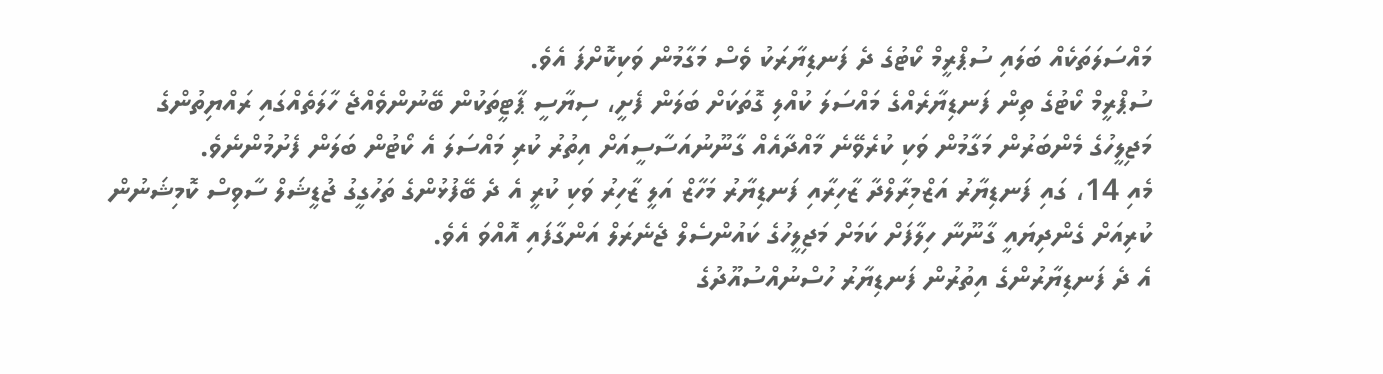މައްސަލަތަކެއް ބަލައި ސުޕްރީމް ކޯޓުގެ ދެ ފަނޑިޔާރަކު ވެސް މަގާމުން ވަކިކޮށްފަ އެވެ.
ސުޕްރީމް ކޯޓުގެ ތިން ފަނޑިޔާރެއްގެ މައްސަލަ ކުއްލި ގޮތަކަށް ބަލަން ފެށީ، ސިޔާސީ ޕާޓީތަކުން ބޭނުންވެއްޖެ ހާލަތެއްގައި ރައްޔިތުންގެ މަޖިލީހުގެ މެންބަރުން މަގާމުން ވަކި ކުރެވޭނެ މާއްދާއެއް ގާނޫނުއަސާސީއަށް އިތުރު ކުރި މައްސަލަ އެ ކޯޓުން ބަލަން ފެށުމުންނެވެ.
މެއި 14، ގައި ފަނޑިޔާރު އަޒްމިރާލްދާ ޒާހިރާއި ފަނޑިޔާރު މަހާޒް އަލީ ޒާހިރު ވަކި ކުރީ އެ ދެ ބޭފުޅުންގެ ތަހުގީގު ޖުޑީޝަލް ސާވިސް ކޮމިޝަނުން ކުރިއަށް ގެންދިޔައީ ގާނޫނާ ހިލާފަށް ކަމަށް މަޖިލީހުގެ ކައުންސެލް ޖެނެރަލް އަންގާފައި އޮއްވަ އެވެ.
އެ ދެ ފަނޑިޔާރުންގެ އިތުރުން ފަނޑިޔާރު ހުސްނުއްސުއޫދުގެ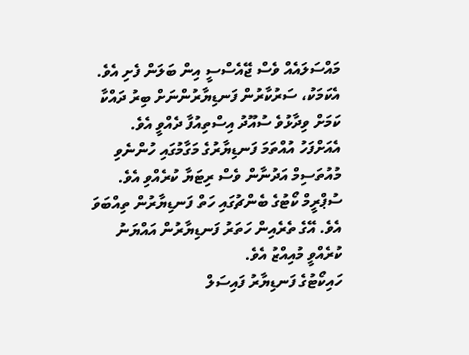މައްސަލައެއް ވެސް ޖޭއެސްސީ އިން ބަލަން ފެށި އެވެ. އެކަމަކު، ސަރުކާރުން ފަނޑިޔާރުންނަށް ބިރު ދައްކާ ކަމަށް ވިދާޅުވެ ސުއޫދު އިސްތިއުފާ ދެއްވީ އެވެ. އެއަށްފަހު އުއްތަމަ ފަނޑިޔާރުގެ މަގާމުގައި ހުންނެވި މުއުތަސިމް އަދުނާން ވެސް ރިޓަޔާ ކުރެއްވި އެވެ.
ސުޕްރީމް ކޯޓުގެ ބެންޗުގައި ހަތް ފަނޑިޔާރުން ތިއްބަވަ އެވެ. އޭގެ ތެރެއިން ހަތަރު ފަނޑިޔާރުން އައްޔަނު ކުރެއްވީ މުއިއްޒު އެވެ.
ހައިކޯޓުގެ ފަނޑިޔާރު ފައިސަލް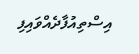އިސްތިއުފާދެއްވައިފި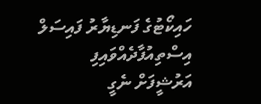ހައިކޯޓުގެ ފަނޑިޔާރު ފައިސަލް އިސްތިއުފާދެއްވައިފި
އަރުޝީފަށް ނެގީ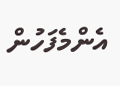އެންމެފަހުން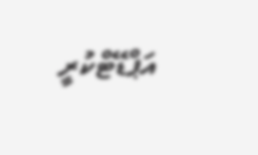އަޕްޑޭޓްކުރީ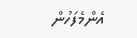އެންމެފަހުން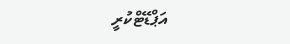އަޕްޑޭޓްކުރީ